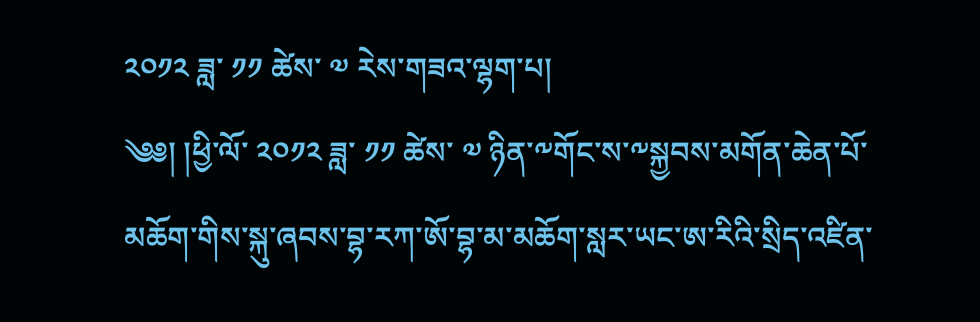༢༠༡༢ ཟླ་ ༡༡ ཚེས་ ༧ རེས་གཟའ་ལྷག་པ།
༄༅། །ཕྱི་ལོ་ ༢༠༡༢ ཟླ་ ༡༡ ཚེས་ ༧ ཉིན་༸གོང་ས་༸སྐྱབས་མགོན་ཆེན་པོ་མཆོག་གིས་སྐུ་ཞབས་བྷ་རཀ་ཨོ་བྷ་མ་མཆོག་སླར་ཡང་ཨ་རིའི་སྲིད་འཛིན་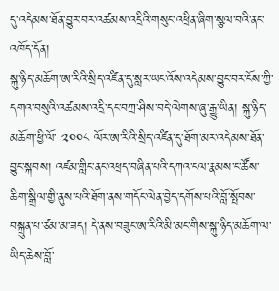དུ་འདེམས་ཐོན་བྱུར་བར་འཚམས་འདྲིའི་གསུང་འཕྲིན་ཞིག་སྩལ་བའི་ནང་འཁོད་དོན།
སྐུ་ཉིད་མཆོག་ཨ་རིའི་སྲིད་འཛིན་དུ་སླར་ཡང་འོས་འདེམས་བྱུང་བར་ངོས་ཀྱི་དགའ་བསུའི་འཚམས་འདྲི་དང་བཀྲ་ཤིས་བདེ་ལེགས་ཞུ་རྒྱུ་ཡིན། སྐུ་ཉིད་མཆོག་ཕྱི་ལོ་ ༢༠༠༨ ལོར་ཨ་རིའི་སྲིད་འཛིན་དུ་ཐོག་མར་འདེམས་ཐོན་བྱུང་སྐབས། འཛམ་གླིང་ནང་འཕྲད་བཞིན་པའི་དཀའ་ངལ་རྣམས་ང་ཚོས་ཆིག་སྒྲིལ་གྱི་ནུས་པའི་ཐོག་ནས་གདོང་ལེན་བྱེད་དགོས་པའི་བློ་སྤོབས་བསྐྲུན་པ་ཙམ་མ་ཟད། དེ་ནས་བཟུང་ཨ་རིའི་མི་མང་གིས་སྐུ་ཉིད་མཆོག་ལ་ཡིད་ཆེས་བློ་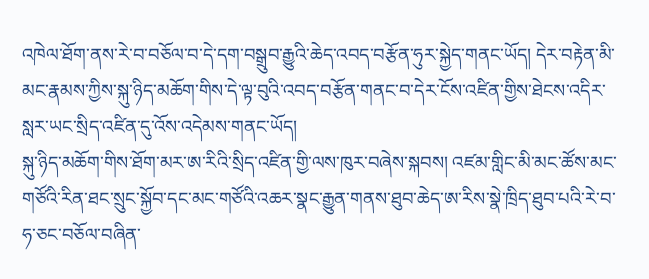འཁེལ་ཐོག་ནས་རེ་བ་བཅོལ་བ་དེ་དག་བསྒྲུབ་རྒྱུའི་ཆེད་འབད་བརྩོན་ཧུར་སྐྱེད་གནང་ཡོད། དེར་བརྟེན་མི་མང་རྣམས་ཀྱིས་སྐུ་ཉིད་མཆོག་གིས་དེ་ལྟ་བུའི་འབད་བརྩོན་གནང་བ་དེར་ངོས་འཛིན་གྱིས་ཐེངས་འདིར་སླར་ཡང་སྲིད་འཛིན་དུ་འོས་འདེམས་གནང་ཡོད།
སྐུ་ཉིད་མཆོག་གིས་ཐོག་མར་ཨ་རིའི་སྲིད་འཛིན་གྱི་ལས་ཁུར་བཞེས་སྐབས། འཛམ་གླིང་མི་མང་ཚོས་མང་གཙོའི་རིན་ཐང་སྲུང་སྐྱོབ་དང་མང་གཙོའི་འཆར་སྣང་རྒྱུན་གནས་ཐུབ་ཆེད་ཨ་རིས་སྣེ་ཁྲིད་ཐུབ་པའི་རེ་བ་ཧ་ཅང་བཅོལ་བཞིན་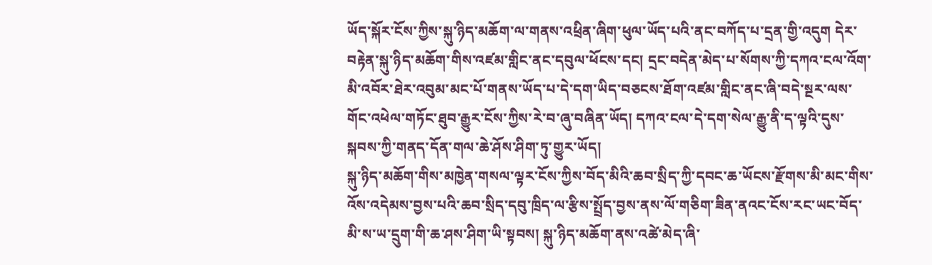ཡོད་སྐོར་ངོས་ཀྱིས་སྐུ་ཉིད་མཆོག་ལ་གནས་འཕྲིན་ཞིག་ཕུལ་ཡོད་པའི་ནང་བཀོད་པ་དྲན་གྱི་འདུག དེར་བརྟེན་སྐུ་ཉིད་མཆོག་གིས་འཛམ་གླིང་ནང་དབུལ་ཕོངས་དང། དྲང་བདེན་མེད་པ་སོགས་ཀྱི་དཀའ་ངལ་འོག་མི་འབོར་ཐེར་འབུམ་མང་པོ་གནས་ཡོད་པ་དེ་དག་ཡིད་བཅངས་ཐོག་འཛམ་གླིང་ནང་ཞི་བདེ་སྔར་ལས་གོང་འཕེལ་གཏོང་ཐུབ་རྒྱུར་ངོས་ཀྱིས་རེ་བ་ཞུ་བཞིན་ཡོད། དཀའ་ངལ་དེ་དག་སེལ་རྒྱུ་ནི་ད་ལྟའི་དུས་སྐབས་ཀྱི་གནད་དོན་གལ་ཆེ་ཤོས་ཤིག་ཏུ་གྱུར་ཡོད།
སྐུ་ཉིད་མཆོག་གིས་མཁྱེན་གསལ་ལྟར་ངོས་ཀྱིས་བོད་མིའི་ཆབ་སྲིད་ཀྱི་དབང་ཆ་ཡོངས་རྫོགས་མི་མང་གིས་འོས་འདེམས་བྱས་པའི་ཆབ་སྲིད་དབུ་ཁྲིད་ལ་རྩིས་སྤྲོད་བྱས་ནས་ལོ་གཅིག་ཟིན་ནའང་ངོས་རང་ཡང་བོད་མི་ས་ཡ་དྲུག་གི་ཆ་ཤས་ཤིག་ཡི་སྟབས། སྐུ་ཉིད་མཆོག་ནས་འཚེ་མེད་ཞི་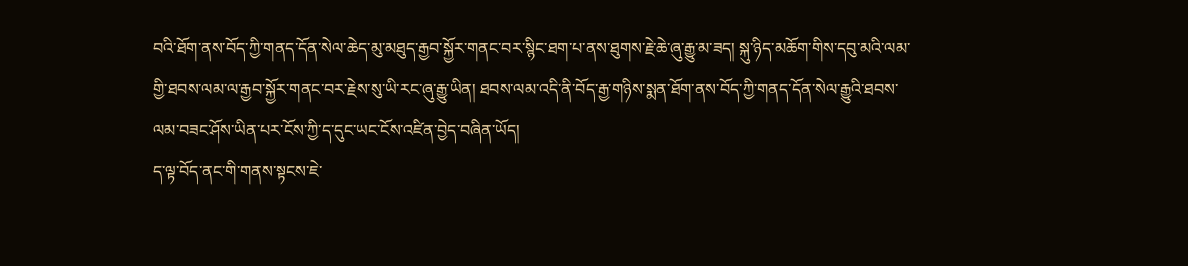བའི་ཐོག་ནས་བོད་ཀྱི་གནད་དོན་སེལ་ཆེད་མུ་མཐུད་རྒྱབ་སྐྱོར་གནང་བར་སྙིང་ཐག་པ་ནས་ཐུགས་རྗེ་ཆེ་ཞུ་རྒྱུ་མ་ཟད། སྐུ་ཉིད་མཆོག་གིས་དབུ་མའི་ལམ་གྱི་ཐབས་ལམ་ལ་རྒྱབ་སྐྱོར་གནང་བར་རྗེས་སུ་ཡི་རང་ཞུ་རྒྱུ་ཡིན། ཐབས་ལམ་འདི་ནི་བོད་རྒྱ་གཉིས་སྨན་ཐོག་ནས་བོད་ཀྱི་གནད་དོན་སེལ་རྒྱུའི་ཐབས་ལམ་བཟང་ཤོས་ཡིན་པར་ངོས་ཀྱི་ད་དུང་ཡང་ངོས་འཛིན་བྱེད་བཞིན་ཡོད།
ད་ལྟ་བོད་ནང་གི་གནས་སྟངས་ཇེ་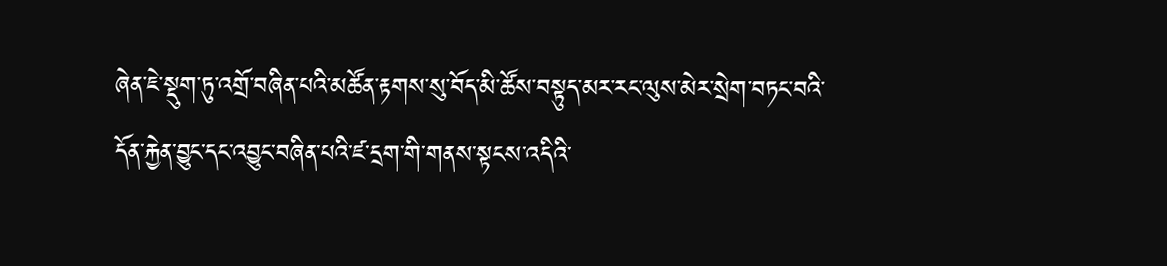ཞེན་ཇེ་སྡུག་ཏུ་འགྲོ་བཞིན་པའི་མཚོན་རྟགས་སུ་བོད་མི་ཚོས་བསྟུད་མར་རང་ལུས་མེར་སྲེག་བཏང་བའི་དོན་རྐྱེན་བྱུང་དང་འབྱུང་བཞིན་པའི་ཛ་དྲག་གི་གནས་སྟངས་འདིའི་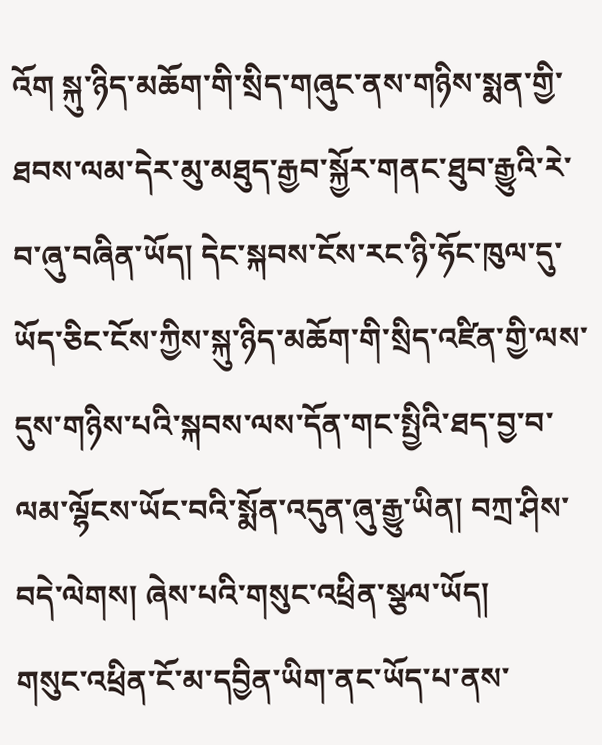འོག སྐུ་ཉིད་མཆོག་གི་སྲིད་གཞུང་ནས་གཉིས་སྨན་གྱི་ཐབས་ལམ་དེར་མུ་མཐུད་རྒྱབ་སྐྱོར་གནང་ཐུབ་རྒྱུའི་རེ་བ་ཞུ་བཞིན་ཡོད། དེང་སྐབས་ངོས་རང་ཉི་ཧོང་ཁུལ་དུ་ཡོད་ཅིང་ངོས་ཀྱིས་སྐུ་ཉིད་མཆོག་གི་སྲིད་འཛིན་གྱི་ལས་དུས་གཉིས་པའི་སྐབས་ལས་དོན་གང་སྤྱིའི་ཐད་བྱ་བ་ལམ་ལྷོངས་ཡོང་བའི་སྨོན་འདུན་ཞུ་རྒྱུ་ཡིན། བཀྲ་ཤིས་བདེ་ལེགས། ཞེས་པའི་གསུང་འཕྲིན་སྩལ་ཡོད།
གསུང་འཕྲིན་ངོ་མ་དབྱིན་ཡིག་ནང་ཡོད་པ་ནས་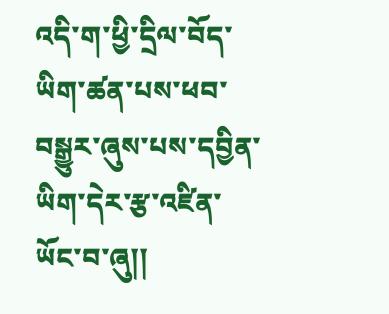འདི་ག་ཕྱི་དྲིལ་བོད་ཡིག་ཚན་པས་ཕབ་བསྒྱུར་ཞུས་པས་དབྱིན་ཡིག་དེར་རྩ་འཛིན་ཡོང་བ་ཞུ།།